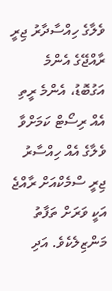ވެލާގެ ހިއްސާދާރު ޖިރީ
ރާއްޖޭގެ އެންމެ އަގުބޮޑު، އެންމެ ރީތި އެއް ރިސޯޓް ކަމަށްވާ ވެލާގެ އެއް ހިއްސާރު ޖިރީ ސްމެކްއަށް ރާއްޖެ އަކީ ވަރަށް ތަފާތު މަންޒިލެކެވެ. އަދި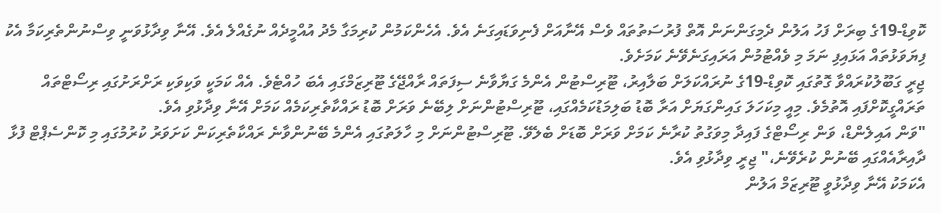ކޮވިޑް-19ގެ ބިރަށް ފަހު އަލުން ދެމިގަންނަން އޮތް ފުރުސަތުތައް ވެސް އޭނާއަށް ފެނިވަޑައިގަނެ އެވެ. އެހެންކަމުން ކުރިމަގާ މެދު އުއްމީދެއް ނުގެއްލެ އެވެ. އޭނާ ވިދާޅުވަނީ ވިސްނުންތެރިކަމާ އެކު ފިޔަވަޅުތައް އަޅައިފި ނަމަ މި ވެއްޓުމުން އަރައިގަނެވޭނެ ކަމަށެވެ.
ޖިރީ ގަބޫލުކުރައްވާ ގޮތުގައި ކޮވިޑް-19ގެ ނުރައްކަލަށް ބަލާއިރު، ޓޫރިސްޓުން އެންމެ ގަޔާވާނެ ސިފަތައް ރާއްޖޭގެ ޓޫރިޒަމްގައި އެބަ ހުއްޓެވެ. އެއް ކަމަކީ ވަކިވަކި ރަށްރަށުގައި ރިސޯޓްތައް ތަރައްގީކޮށްފައި އޮތުމެވެ. މިއީ މިކަހަލަ ގައިންގަޔަށް އަރާ ބޮޑު ބަލިމަޑުކަމެއްގައި، ޓޫރިސްޓުންނަށް ލިބޭނެ ވަރަށް ބޮޑު ރައްކާތެރިކަމެއް ކަމަށް އޭނާ ވިދާޅުވި އެވެ.
"ވަން އައިލެންޑް، ވަން ރިސޯޓްގެ ފައިދާ މިވަގުތު ކުރާނެ ކަމަށް ވަރަށް ބޮޑަށް ބެލެވޭ. ޓޫރިސްޓުންނަށް މި ހާލަތުގައި އެންމެ ބޭނުންވާނެ ރައްކާތެރިކަން ކަށަވަރު ކުރުމުގައި މި ކޮންސެޕްޓް ފުޅާ ދާއިރާއެއްގައި ބޭނުން ކުރެވޭނެ،" ޖިރީ ވިދާޅުވި އެވެ.
އެކަމަކު އޭނާ ވިދާޅުވީ ޓޫރިޒަމް އަލުން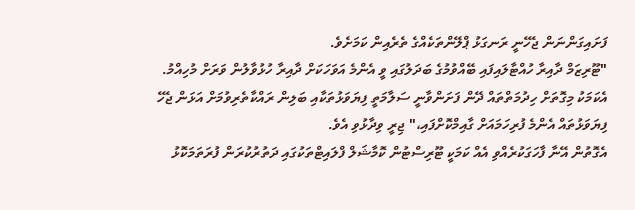ފަށައިގަންނަން ޖެހޭނީ ރަނގަޅު ޕްލޭންތަކެއްގެ ތެރެއިން ކަމަށެވެ.
"ޓޫރިޒަމް ދާއިރާ ހުއްޓާލައިފައި ބޭއްވުމުގެ ބަދަލުގައި ވީ އެންމެ އަވަހަކަށް ދާއިރާ ހުޅުވާލުން ވަރަށް މުހިއްމު. އެކަމަކު މިގޮތަށް ހިދުމަތްތައް ދޭން ފަށަންވާނީ ސަލާމަތީ ފިޔަވަޅުތަކާއި ބަލިން ރައްކާތެރިވުމަށް އަޅަން ޖެހޭ ފިޔަވަޅުތައް އެންމެ ފުރިހަމައަށް ގާއިމްކޮށްފައި،" ޖިރީ ވިދާޅުވި އެވެ.
އެގޮތުން އޭނާ ފާހަގަކުރެއްވި އެއް ކަމަކީ ޓޫރިސްޓުން ކޮމާޝަލް ފްލައިޓްތަކުގައި ދަތުރުކުރަން ފުރަތަމަކޮޅު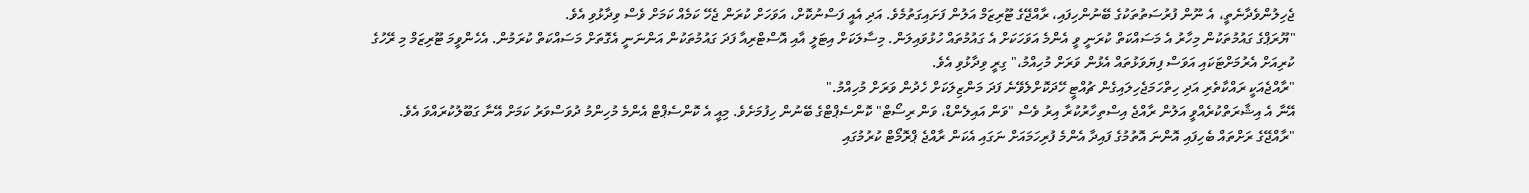ޖެހިލުންވެދާނެތީ، އެ ނޫން ފުރުސަތުތަކުގެ ބޭނުންހިފައި، ރާއްޖޭގެ ޓޫރިޒަމް އަލުން ފަށައިގަތުމެވެ. އަދި އެއީ ފަސްނުކޮށް، އަވަހަށް ކުރަން ޖެހޭ ކަމެއް ކަމަށް ވެސް ވިދާޅުވި އެވެ.
"ޔޫރަޕްގެ ގައުމުތަކުން މިހާރު އެ މަސައްކަތް ކުރަނީ ވީ އެންމެ އަވަހަކަށް އެ ގައުމުތައް ހުޅުވައިލަން. މިސާލަކަށް އިޓަލީ އާއި އޮސްޓްރިއާ ފަދަ ގައުމުތަކުން އަންނަނީ އެގޮތަށް މަސައްކަތް ކުރަމުން. އެހެންވީމަ ޓޫރިޒަމް މި ރޭހުގެ ކުރިއަށް އެރުމަށްޓަކައި އަވަސް ފިޔަވަޅުތައް އެޅުން ވަރަށް މުހިއްމު،" ގިރީ ވިދާޅުވި އެވެ.
"ރާއްޖެއަކީ ރައްކާތެރި އަދި ހިތްހަމަޖެހިލައިގެން ޗުއްޓީ ހޭދަކޮށްލެވޭނެ ފަދަ މަންޒިލަކަށް ހެދުން ވަރަށް މުހިއްމު."
އޭނާ އެ އިޝާރަތްކުރެއްވީ އަލުން ރާއްޖެ އިސްތިހާރުކުރާ އިރު ވެސް "ވަން އައިލެންޑް، ވަން ރިސޯޓް" ކޮންސެޕްޓްގެ ބޭނުން ހިފުމަށެވެ. މިއީ އެ ކޮންސެޕްޓް އެންމެ މުހިންމު ދުވަސްވަރު ކަމަށް އޭނާ ގަބޫލުކުރައްވަ އެވެ.
"ރާއްޖޭގެ ރަށްތައް ބެހިފައި އޮންނަ އޮތުމުގެ ފައިދާ އެންމެ ފުރިހަމައަށް ނަގައި އެކަން ރާއްޖެ ޕްރޮމޯޓް ކުރުމުގައި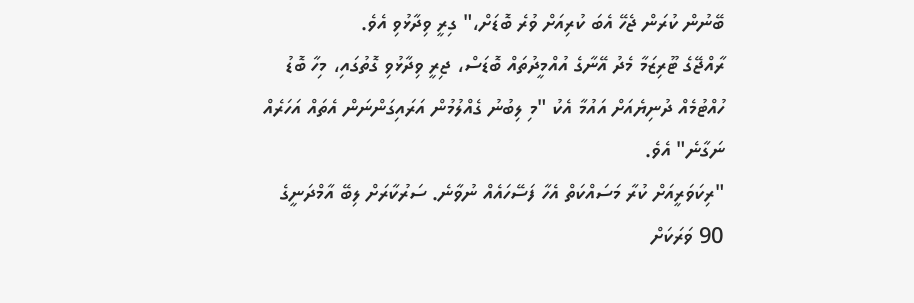ބޭނުން ކުރަން ޖެހޭ އެބަ ކުރިއަށް ވުރެ ބޮޑަށް،" ގިރީ ވިދާޅުވި އެވެ.
ރާއްޖޭގެ ޓޫރިޒަމާ މެދު އޭނާގެ އުއްމީދުތައް ބޮޑަސް، ޖިރީ ވިދާޅުވި ގޮތުގައި، މިހާ ބޮޑު ހުއްޓުމެއް ދުނިޔެއަށް އައުމާ އެކު "މި ލިބުނު ގެއްލުމުން އަރައިގަންނަން އެތައް އަހަރެއް ނަގާނެ" އެވެ.
"ރިކަވަރީއަށް ކުރާ މަސައްކަތް އެހާ ފަސޭހައެއް ނުވާނެ. ސަރުކާރަށް ލިބޭ އާމްދަނީގެ 90 ވަރަކަށް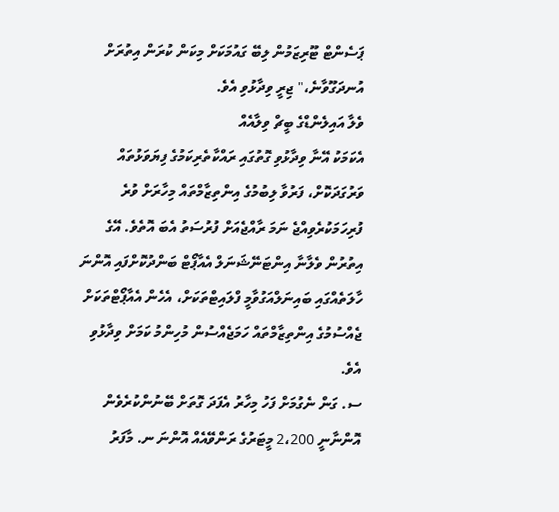ޕަސެންޓް ޓޫރިޒަމުން ލިބޭ ގައުމަކަށް މިކަން ކުރަން އިތުރަށް އުނދަގޫވާނެ،" ޖިރީ ވިދާޅުވި އެވެ.
ވެލާ އައިލެންޑްގެ ބީޗް ވިލާއެއް
އެކަމަކު އޭނާ ވިދާޅުވި ގޮތުގައި ރައްކާތެރިކަމުގެ ފިޔަވަޅުތައް ވަރުގަދަކޮށް، ފަރުވާ ލިބުމުގެ އިންތިޒާމްތައް މިހާރަށް ވުރެ ފުރިހަމަކުރެވިއްޖެ ނަމަ ރާއްޖެއަށް ފުރުސަތު އެބަ އޮތެވެ. އޭގެ އިތުރުން ވެލާނާ އިންޓަނޭޝަނަލް އެއާޕޯޓް ބަންދުކޮށްފައި އޮންނަ ހާލަތެއްގައި ބައިނަލްއަގުވާމީ ފްލައިޓްތަކަށް، އެހެން އެއާޕޯޓްތަކަށް ޖެއްސުމުގެ އިންތިޒާމްތައް ހަމަޖެއްސުން މުހިންމު ކަމަށް ވިދާޅުވި އެވެ.
ސ. ގަން ނެގުމަށް ފަހު މިހާރު އެފަދަ ގޮތަށް ބޭނުންކުރެވެން އޮންނާނީ 2،200 މީޓަރުގެ ރަންވޭއެއް އޮންނަ ނ. މާފަރު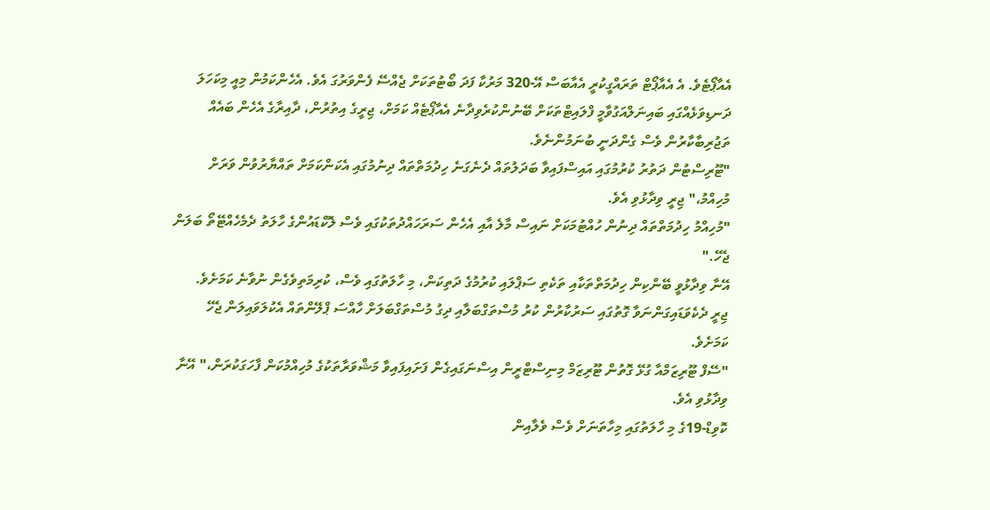އެއާޕޯޓެވެ. އެ އެއާޕޯޓް ތަރައްގީކުރީ އެއާބަސް އޭ-320 މަރުކާ ފަދަ ބޯޓުތަކަށް ޖެއްސޭ ފެންވަރުގަ އެވެ. އެހެންކަމުން މިއީ މިކަހަލަ ދަނޑިވަޅެއްގައި ބައިނަލްއަގުވާމީ ފްލައިޓްތަކަށް ބޭނުންކުރެވިދާނެ އެއާޕޯޓެއް ކަމަށް، ޖިރީގެ އިތުރުން، ދާއިރާގެ އެހެން ބައެއް ތަޖުރިބާކާރުން ވެސް ގެންދަނީ ބުނަމުންނެވެ.
"ޓޫރިސްޓުން ދަތުރު ކުރުމުގައި އައިސްފައިވާ ބަދަލުތައް ދެނެގަނެ ހިދުމަތްތައް ދިނުމުގައި އެކަންކަމަށް ތައްޔާރުވުން ވަރަށް މުހިއްމު،" ޖިރީ ވިދާޅުވި އެވެ.
"މުހިއްމު ހިދުމަތްތައް ދިނުން ހުއްޓުމަކަށް ނައިސް މާލެ އާއި އެހެން ސަރަހައްދުތަކުގައި ވެސް ލޮކްޑައުންގެ ހާލަތު ދެމެހެއްޓޭތޯ ބަލަން ޖެހޭ."
އޭނާ ވިދާޅުވީ ބޭންކިން ހިދުމަތްތަކާއި ތަކެތި ސަޕްލައި ކުރުމުގެ ދަތިކަން، މި ހާލަތުގައި ވެސް، ކުރިމަތިވެގެން ނުވާނެ ކަމަށެވެ.
ޖިރީ ދެކެވަޑައިގަންނަވާ ގޮތުގައި ސަރުކާރުން ކުރު މުސްތަގްބަލާއި ދިގު މުސްތަގްބަލަށް ހާއްސަ ޕްލޭންތައް އެކުލަވައިލަން ޖެހޭ ކަމަށެވެ.
"ސޭފް ޓޫރިޒަމްއާ ގުޅޭ ގޮތުން ޓޫރިޒަމް މިނިސްޓްރީން އިސްނަގައިގެން ފަށައިފައިވާ މަޝްވަރާތަކުގެ މުހިއްމުކަން ފާހަގަކުރަން،" އޭނާ ވިދާޅުވި އެވެ.
ކޮވިޑް-19ގެ މި ހާލަތުގައި މިހާތަނަށް ވެސް ވެލާއިން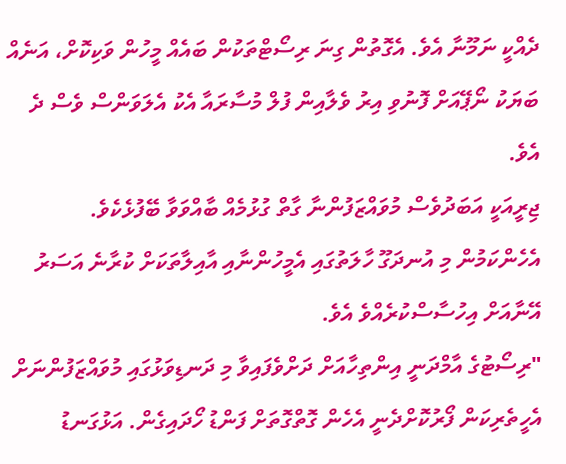ދެއްކީ ނަމޫނާ އެވެ. އެގޮތުން ގިނަ ރިސޯޓްތަކުން ބައެއް މީހުން ވަކިކޮށް، އަނެއް ބަޔަކު ނޯޕޭއަށް ފޮނުވި އިރު ވެލާއިން ފުލް މުސާރައާ އެކު އެލަވަންސް ވެސް ދެ އެވެ.
ޖިރީއަކީ އަބަދުވެސް މުވައްޒަފުންނާ ގާތް ގުޅުމެއް ބާއްވަވާ ބޭފުޅެކެވެ. އެހެންކަމުން މި އުނދަގޫ ހާލަތުގައި އެމީހުންނާއި އާއިލާތަކަށް ކުރާނެ އަސަރު އޭނާއަށް އިހުސާސްކުރެއްވެ އެވެ.
"ރިސޯޓުގެ އާމްދަނީ އިންތިހާއަށް ދަށްވެފައިވާ މި ދަނޑިވަޅުގައި މުވައްޒަފުންނަށް އެހީތެރިކަން ފޯރުކޮށްދެނީ އެހެން ގޮތްގޮތަށް ފަންޑު ހޯދައިގެން. އަޅުގަނޑު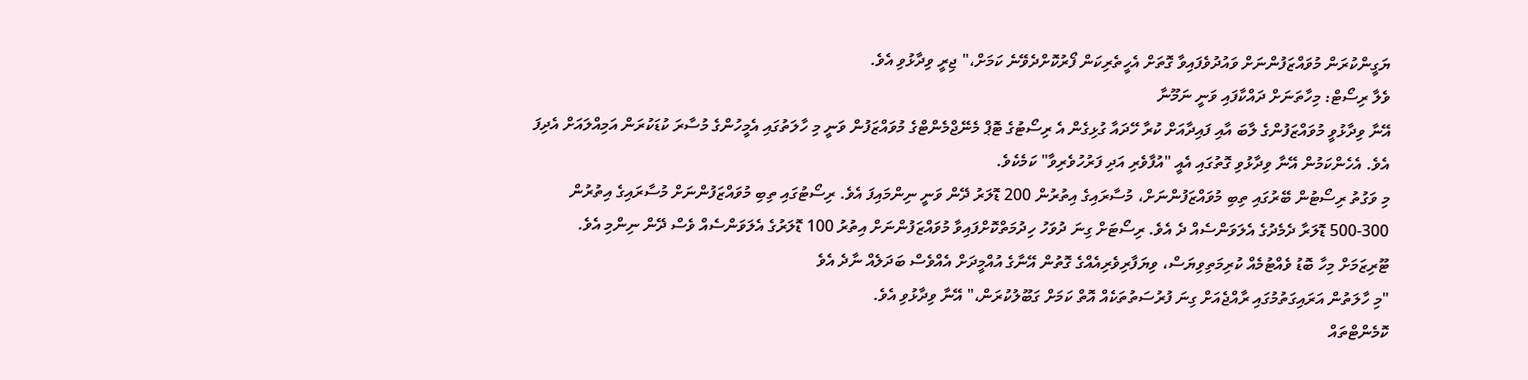ޔަގީންކުރަން މުވައްޒަފުންނަށް ވައުދުވެފައިވާ ގޮތަށް އެހީތެރިކަން ފޯރުކޮށްދެވޭނެ ކަމަށް،" ޖިރީ ވިދާޅުވި އެވެ.
ވެލާ ރިސޯޓް: މިހާތަނަށް ދައްކާފައި ވަނީ ނަމޫނާ
އޭނާ ވިދާޅުވީ މުވައްޒަފުންގެ ލާބަ އާއި ފައިދާއަށް ކުރާ ހޭދައާ ގުޅިގެން އެ ރިސޯޓުގެ ޓޮޕް މެނޭޖްމެންޓްގެ މުވައްޒަފުން ވަނީ މި ހާލަތުގައި އެމީހުންގެ މުސާރަ ކުޑަކުރަން އަމިއްލައަށް އެދިފަ އެވެ. އެހެންކަމުން އޭނާ ވިދާޅުވި ގޮތުގައި އެއީ "އުފާވެރި އަދި ފަރުހުވެރިވާ" ކަމެކެވެ.
މި ވަގުތު ރިސޯޓުން ބޭރުގައި ތިބި މުވައްޒަފުންނަށް، މުސާރައިގެ އިތުރުން 200 ޑޮލަރު ދޭން ވަނީ ނިންމައިފަ އެވެ. ރިސޯޓުގައި ތިބި މުވައްޒަފުންނަށް މުސާރައިގެ އިތުރުން 300-500 ޑޮލަރާ ދެމެދުގެ އެލަވަންސެއް ދެ އެވެ. ރިސޯޓަށް ގިނަ ދުވަހު ހިދުމަތްކޮށްފައިވާ މުވައްޒަފުންނަށް އިތުރު 100 ޑޮލަރުގެ އެލަވަންސެއް ވެސް ދޭން ނިންމި އެވެ.
ޓޫރިޒަމަށް މިހާ ބޮޑު ވެއްޓުމެއް ކުރިމަތިވިޔަސް، ވިޔަފާރިވެރިއެއްގެ ގޮތުން އޭނާގެ އުއްމީދަށް އެއްވެސް ބަދަލެއް ނާދެ އެވެ
"މި ހާލަތުން އަރައިގަތުމުގައި ރާއްޖެއަށް ގިނަ ފުރުސަތުތަކެއް އޮތް ކަމަށް ގަބޫލުކުރަން،" އޭނާ ވިދާޅުވި އެވެ.
ކޮމެންޓްތައް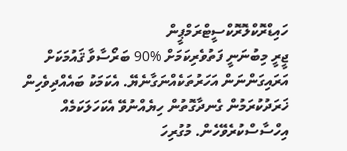ހައިޑްރޮކްލޮރޮކްސީޓްރަމްޕީން
ޖީރީ މިބުނަނީ ފަތުވެރިކަމަށް %90 ބަރޯސާވާ ޤައުމަކަށް އަރައިގަންނަން އަހަރުތަކެއްނަގާނެޔޭ. އެކަމަކު ބައެއްދިވެހިން ޚަރަދުކުރަމުން ގެނދާގޮތުން ހިޔެއްނުވޭ އެކަހަލަކަމެއް އިހްސާސްކުރެވޭހެން. މުގުރިހަ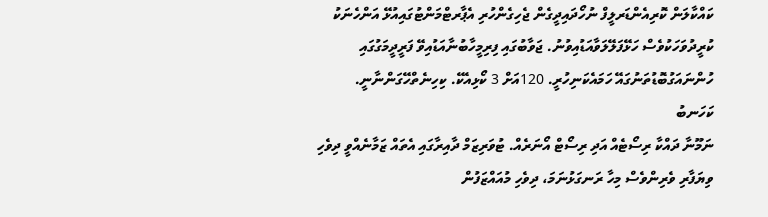ކައްކާލަން ކޮރިއެންޑަރލީފް ނުހޯދައިދީގެން ޖެހިގެންހުރި އެޕާރޓްމަންޓުގައިއުޅޭ އަންހެނަކު ކުރީދުވަހަކުވެސް ހަޅޭފަލޭލަވާއަޑުއިވުނު. ޖަވާބުގައި ފިރިމީހާބުނާއަޑުއިވޭ ފަރީދީމަގުގައި ހުންނައަގުބޮޑުތަނުގައޭ ހަމައެކަނިހުރީ. 120އަށް 3 ކޯޅިއެކޭ. ކިހިނެތްހޭގަންނާނީ.
ކަހަނބު
ނަމޫނާ ދައްކާ ރިސޯޓެއް އަދި ރިސޯޓް އޯނަރެއް. ޓުވަރިޒަމް ދާއިރާގައި އެތައް ޒަމާނެއްވީ ދިވެހި ވިޔަފާރި ވެރިންވެސް މިހާ ރަނގަޅުނަމަ، ދިވެހި މުއައްޒަފުން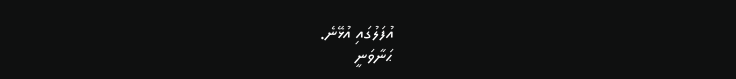އުފަލުގައި އުޅޭނެ.
ޙަނާވަނީ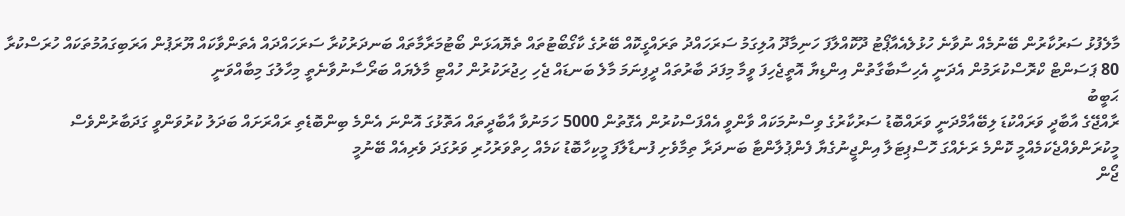މާލެފުޅު ސަރުކާރުން ބޭނުމެއް ނުވާނެ ހުޅުލެއެއާޕޯޓު ދޫކޮއްލާފަ ހަނިމާދޫ އުލިގަމު ސަރަހައްދު ތަރައްގީކޮއް ބޭރުގެ ކާގޯބޯޓުތައް ތެޔޮއަޅަން ބޯޓުމަރާމާތައް ބަނދަރުކުރާ ސަރަހައްދައް އެތަންވާކައް ޔޫރަޕުން އަރަބިގައުމުތަކައް ހުރަސްކުރާ 80 ޕަސަންޓް ކްރޮސްކުރަމުން އެދަނީ އެހިސާބާގާތުން އިންޑިޔާ އޮތީޖެހިފަ ވީމާ މިފަދަ ބާރުތައް ދީފިނަމަ މާލެ ބަނޑައް ޖެހި ހިޖުރަކުރުން ހުއްޓި މާލެޔައް ބަރޯސާނުވާނެތީ މިހާލުގަ މިބާއްވަނީ
ޙަބީބު
ރާއްޖޭގެ އާބާދީ ވަރައްކުޑަ ލިބޭއާމްދަނީ ވަރައްބޮޑު ސަރުކާރުގެ ވިސްނުމަކައް ވާންވީ އެއްފަސްކުރުން އެގޮތުން 5000 ހަމަނުވާ އާބާދީތައް އަތޮޅުގަ އޮންނަ އެންމެ ބިންބޮޑެތި ރައްރަށައް ބަދަލު ކުރުވަންވީ ގަދަބާރުންވެސް މީކުރަންވެއްޖެކަމެއްމީ ކޮންމެ ރަށެއްގަ ހޮސްޕިޓަލާ އިންޖީނުގެޔާ ފެންޕުލާންޓާ ބަނދަރާ ތިމާވެށި ފުނޑާލާފަ މީކިހާބޮޑު ކަމެއް ހިތްވަރުހުރި ވަރުގަދަ ވެރިއެއް ބޭނުމީ
ޖޯން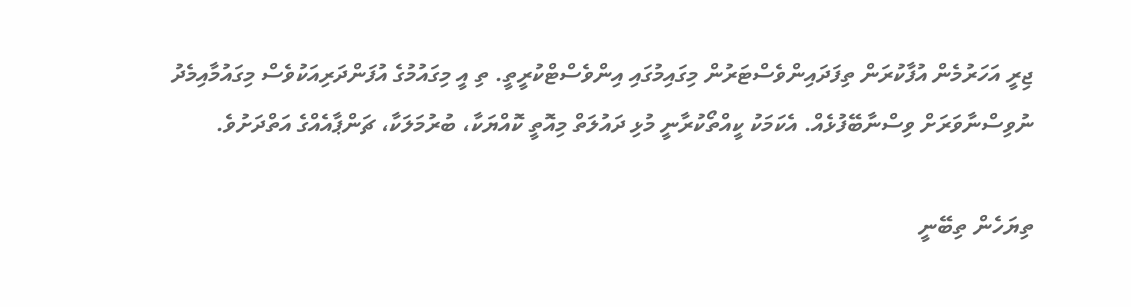ޖިރީ އަހަރުމެން އުފާކުރަން ތިފަދައިންވެސްޓަރުން މިގައިމުގައި އިންވެސްޓްކުރީތީ. ތި އީ މިގައުމުގެ އުފަންދަރިއަކުވެސް މިގައުމާއިމެދު ނުވިސްނާވަރަށް ވިސްނާބޭފުޅެއް. އެކަމަކު ކީއްތޯކުރާނީ މުޅި ދައުލަތް މިއޮތީ ކޮއްޔަކާ، ބުރުމަލަކާ، ޗަންޕާއެއްގެ އަތްދަށުވެ.

ތިޔަހެން ތިބޭނީ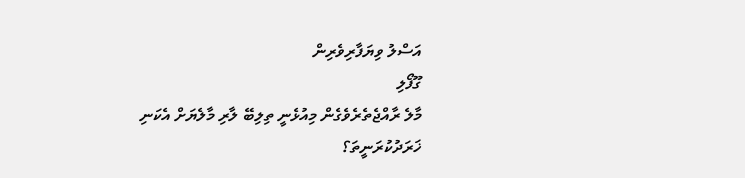އަސްލު ވިޔަފާރިވެރިން
ގޫފޯލި
މާލެ ރާއްޖެތެރެވެގެން މިއުޅެނީ ތިލިބޭ ލާރި މާލެޔަށް އެކަނި ޚަރަދުކުރަނީތަ؟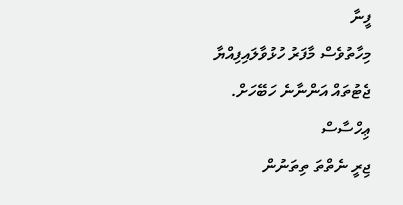ފީނާ
މިހާތުވެސް މާފަރު ހުޅުވާލައިފިއްޔާ ޖެޓުތައް އަންނާނެ ހަބޭހަށް.
ޢިހްސާސް
ޖިރީ ނެތްތަ ތިތަނުން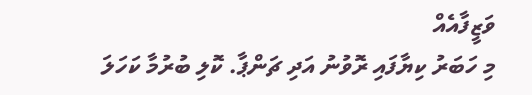ވަޒީފާއެއް
މި ހަބަރު ކިޔާފައި ރޮވުނު އަދި ޗަންޕާ. ކޮލި ބުރުމާ ކަހަލަ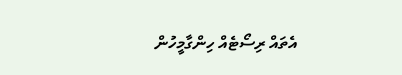އެތައް ރިސޯޓެއް ހިންގާމީހުން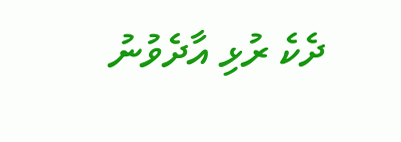ދެކެ ރުޅި އާދެވުނު